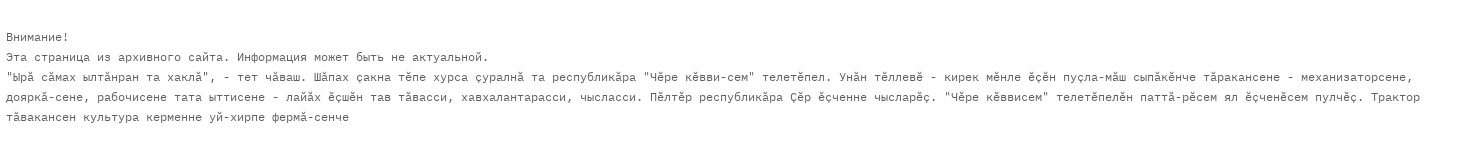Внимание!
Эта страница из архивного сайта. Информация может быть не актуальной.
"Ырӑ сӑмах ылтӑнран та хаклӑ", - тет чӑваш. Шӑпах ҫакна тӗпе хурса ҫуралнӑ та республикӑра "Чӗре кӗвви-сем" телетӗпел. Унӑн тӗллевӗ - кирек мӗнле ӗҫӗн пуҫла-мӑш сыпӑкӗнче тӑракансене - механизаторсене, дояркӑ-сене, рабочисене тата ыттисене - лайӑх ӗҫшӗн тав тӑвасси, хавхалантарасси, чысласси. Пӗлтӗр республикӑра Ҫӗр ӗҫченне чысларӗҫ. "Чӗре кӗввисем" телетӗпелӗн паттӑ-рӗсем ял ӗҫченӗсем пулчӗҫ. Трактор тӑвакансен культура керменне уй-хирпе фермӑ-сенче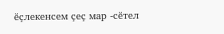ӗҫлекенсем ҫеҫ мар -сӗтел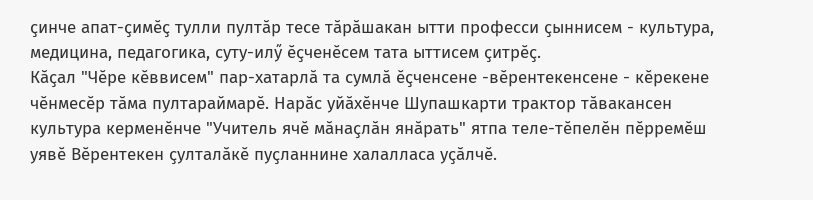ҫинче апат-ҫимӗҫ тулли пултӑр тесе тӑрӑшакан ытти професси ҫыннисем - культура, медицина, педагогика, суту-илӳ ӗҫченӗсем тата ыттисем ҫитрӗҫ.
Кӑҫал "Чӗре кӗввисем" пар-хатарлӑ та сумлӑ ӗҫченсене -вӗрентекенсене - кӗрекене чӗнмесӗр тӑма пултараймарӗ. Нарӑс уйӑхӗнче Шупашкарти трактор тӑвакансен культура керменӗнче "Учитель ячӗ мӑнаҫлӑн янӑрать" ятпа теле-тӗпелӗн пӗрремӗш уявӗ Вӗрентекен ҫулталӑкӗ пуҫланнине халалласа уҫӑлчӗ.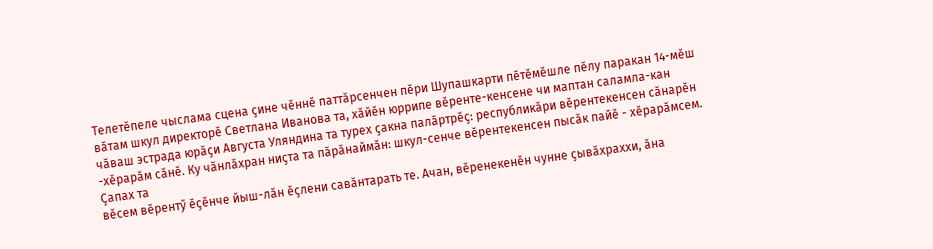Телетӗпеле чыслама сцена ҫине чӗннӗ паттӑрсенчен пӗри Шупашкарти пӗтӗмӗшле пӗлу паракан 14-мӗш вӑтам шкул директорӗ Светлана Иванова та, хӑйӗн юррипе вӗренте-кенсене чи маптан саламла-кан чӑваш эстрада юрӑҫи Августа Уляндина та турех ҫакна палӑртрӗҫ: республикӑри вӗрентекенсен сӑнарӗн -хӗрарӑм сӑнӗ. Ку чӑнлӑхран ниҫта та пӑрӑнаймӑн: шкул-сенче вӗрентекенсен пысӑк пайӗ - хӗрарӑмсем. Ҫапах та
вӗсем вӗрентӳ ӗҫӗнче йыш-лӑн ӗҫлени савӑнтарать те. Ачан, вӗренекенӗн чунне ҫывӑхраххи, ӑна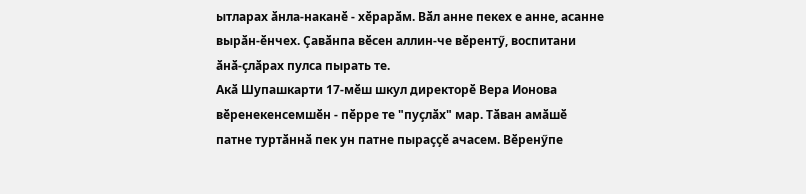ытларах ӑнла-наканӗ - хӗрарӑм. Вӑл анне пекех е анне, асанне вырӑн-ӗнчех. Ҫавӑнпа вӗсен аллин-че вӗрентӳ, воспитани ӑнӑ-ҫлӑрах пулса пырать те.
Акӑ Шупашкарти 17-мӗш шкул директорӗ Вера Ионова вӗренекенсемшӗн - пӗрре те "пуҫлӑх" мар. Тӑван амӑшӗ патне туртӑннӑ пек ун патне пыраҫҫӗ ачасем. Вӗренӳпе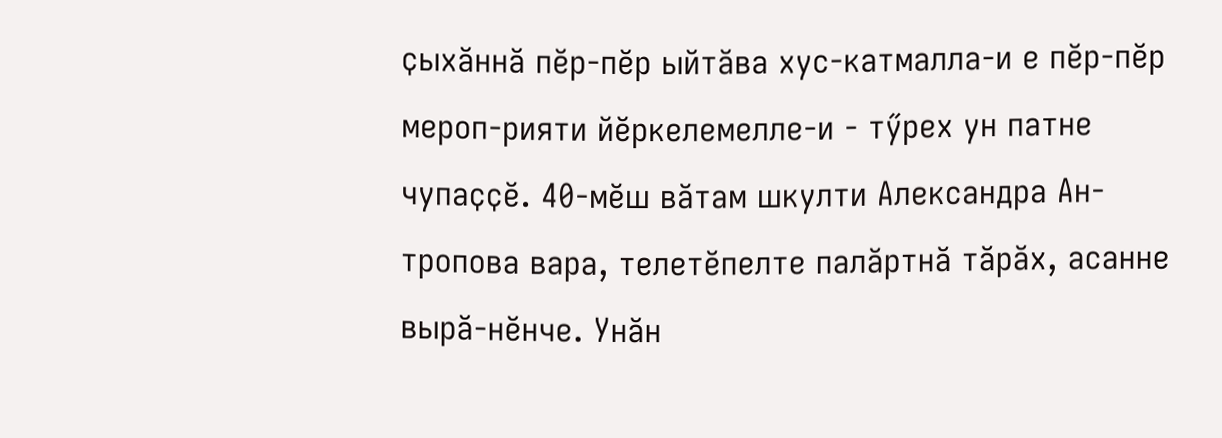ҫыхӑннӑ пӗр-пӗр ыйтӑва хус-катмалла-и е пӗр-пӗр мероп-рияти йӗркелемелле-и - тӳрех ун патне чупаҫҫӗ. 40-мӗш вӑтам шкулти Александра Ан-тропова вара, телетӗпелте палӑртнӑ тӑрӑх, асанне вырӑ-нӗнче. Унӑн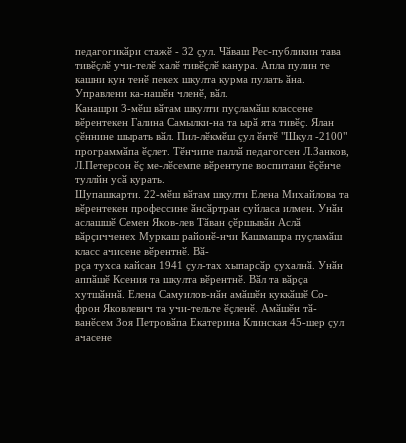педагогикӑри стажӗ - 32 ҫул. Чӑваш Рес-публикин тава тивӗҫлӗ учи-телӗ халӗ тивӗҫлӗ канура. Апла пулин те кашни кун тенӗ пекех шкулта курма пулать ӑна. Управлени ка-нашӗн членӗ, вӑл.
Канашри 3-мӗш вӑтам шкулти пуҫламӑш классене вӗрентекен Галина Самылки-на та ырӑ ята тивӗҫ. Ялан ҫӗннине шырать вӑл. Пил-лӗкмӗш ҫул ӗнтӗ "Шкул -2100" программӑпа ӗҫлет. Тӗнчипе паллӑ педагогсен Л.Занков, Л.Петерсон ӗҫ ме-лӗсемпе вӗрентупе воспитани ӗҫӗнче туллйн усӑ курать.
Шупашкарти. 22-мӗш вӑтам шкулти Елена Михайлова та вӗрентекен профессине ӑнсӑртран суйласа илмен. Унӑн аслашшӗ Семен Яков-лев Тӑван ҫӗршывӑн Аслӑ вӑрҫичченех Муркаш районӗ-нчи Кашмашра пуҫламӑш класс ачисене вӗрентнӗ. Вӑ-
рҫа тухса кайсан 1941 ҫул-тах хыпарсӑр ҫухалнӑ. Унӑн аппӑшӗ Ксения та шкулта вӗрентнӗ. Вӑл та вӑрҫа хутшӑннӑ. Елена Самуилов-нӑн амӑшӗн куккӑшӗ Со-фрон Яковлевич та учи-тельте ӗҫленӗ. Амӑшӗн тӑ-ванӗсем Зоя Петровӑпа Екатерина Клинская 45-шер ҫул ачасене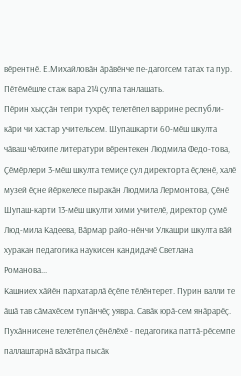вӗрентнӗ. Е.Михайловӑн ӑрӑвӗнче пе-дагогсем татах та пур. Пӗтӗмӗшле стаж вара 214 ҫулпа танлашать.
Пӗрин хыҫҫӑн тепри тухрӗҫ телетӗпел варрине республи-кӑри чи хастар учительсем. Шупашкарти 60-мӗш шкулта чӑваш чӗлхипе литератури вӗрентекен Людмила Федо-това, Ҫӗмӗрлери 3-мӗш шкулта темиҫе ҫул директорта ӗҫленӗ, халӗ музей ӗҫне йӗркелесе пыракӑн Людмила Лермонтова, Ҫӗнӗ Шупаш-карти 13-мӗш шкулти хими учителӗ, директор ҫумӗ Люд-мила Кадеева, Вӑрмар райо-нӗнчи Улкашри шкулта вӑй хуракан педагогика наукисен кандидачӗ Светлана Романова...
Кашниех хӑйӗн пархатарлӑ ӗҫӗпе тӗлӗнтерет. Пурин валли те ӑшӑ тав сӑмахӗсем тупӑнчӗҫ уявра. Савӑк юрӑ-сем янӑрарӗҫ.
Пухӑннисене телетӗпел ҫӗнӗлӗхӗ - педагогика паттӑ-рӗсемпе паллаштарнӑ вӑхӑтра пысӑк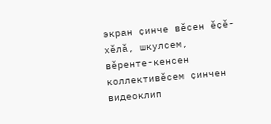экран ҫинче вӗсен ӗҫӗ-хӗлӑ, шкулсем, вӗренте-кенсен коллективӗсем ҫинчен видеоклип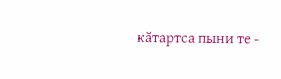кӑтартса пыни те -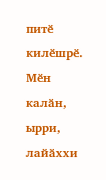питӗ килӗшрӗ. Мӗн калӑн, ырри, лайӑххи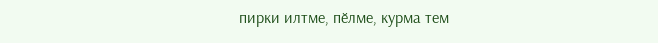пирки илтме, пӗлме, курма тем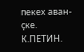пекех аван-ҫке.
К.ПЕТИН.